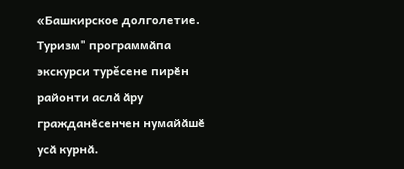«Башкирское долголетие. Туризм" программӑпа экскурси турĕсене пирӗн районти аслӑ ӑру гражданӗсенчен нумайӑшӗ усӑ курнӑ.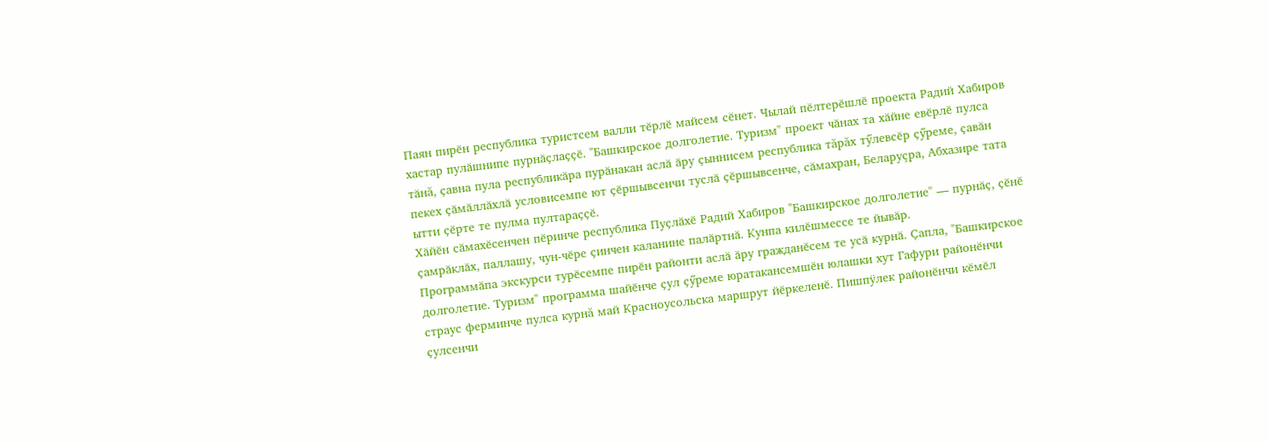Паян пирӗн республика туристсем валли тӗрлӗ майсем сӗнет. Чылай пӗлтерӗшлӗ проекта Радий Хабиров хастар пулӑшнипе пурнӑҫлаҫҫӗ. "Башкирское долголетие. Туризм" проект чӑнах та хӑйне евӗрлӗ пулса тӑнă, ҫавна пула республикӑра пурӑнакан аслӑ ӑру ҫыннисем республика тăрăх тӳлевсӗр ҫӳреме, ҫавӑн пекех ҫӑмӑллӑхлӑ условисемпе ют ҫӗршывсенчи туслӑ ҫӗршывсенче, сӑмахран, Беларуçра, Абхазире тата ытти ҫӗрте те пулма пултараҫҫӗ.
Хӑйӗн сӑмахӗсенчен пӗринче республика Пуҫлӑхӗ Радий Хабиров "Башкирское долголетие" — пурнӑҫ, ҫӗнӗ ҫамрӑклӑх, паллашу, чун-чӗре ҫинчен каланине палӑртнӑ. Кунпа килӗшмессе те йывӑр.
Программӑпа экскурси турӗсемпе пирӗн районти аслӑ ӑру гражданӗсем те усӑ курнӑ. Ҫапла, "Башкирское долголетие. Туризм" программа шайӗнче ҫул ҫӳреме юратакансемшӗн юлашки хут Гафури районӗнчи страус ферминче пулса курнă май Красноусольска маршрут йӗркеленӗ. Пишпÿлек районӗнчи кӗмӗл ҫулсенчи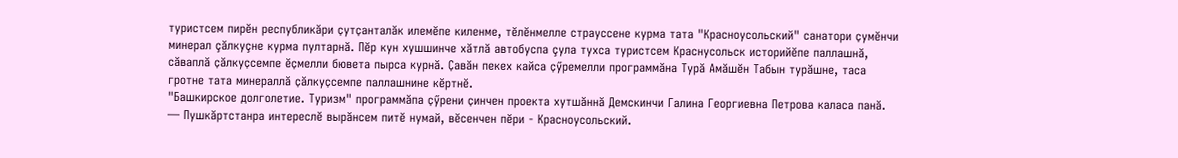туристсем пирӗн республикӑри ҫутҫанталӑк илемӗпе киленме, тӗлӗнмелле страуссене курма тата "Красноусольский" санатори ҫумӗнчи минерал çăлкуçне курма пултарнӑ. Пӗр кун хушшинче хӑтлӑ автобуспа çула тухса туристсем Краснусольск историйӗпе паллашнӑ, сӑваплӑ ҫӑлкуҫсемпе ӗҫмелли бювета пырса курнӑ. Ҫавӑн пекех кайса ҫӳремелли программӑна Турӑ Амӑшӗн Табын турӑшне, таса гротне тата минераллӑ ҫӑлкуҫсемпе паллашнине кӗртнӗ.
"Башкирское долголетие. Туризм" программӑпа ҫӳрени ҫинчен проекта хутшӑннӑ Демскинчи Галина Георгиевна Петрова каласа панă.
— Пушкӑртстанра интереслӗ вырӑнсем питӗ нумай, вӗсенчен пӗри - Красноусольский.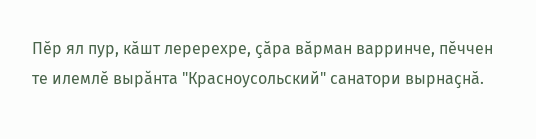Пӗр ял пур, кӑшт леререхре, ҫӑра вӑрман варринче, пӗччен те илемлӗ вырăнта "Красноусольский" санатори вырнаҫнӑ.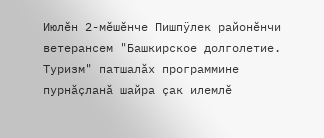Июлӗн 2-мӗшӗнче Пишпÿлек районӗнчи ветерансем "Башкирское долголетие. Туризм" патшалӑх программине пурнӑҫланӑ шайра ҫак илемлӗ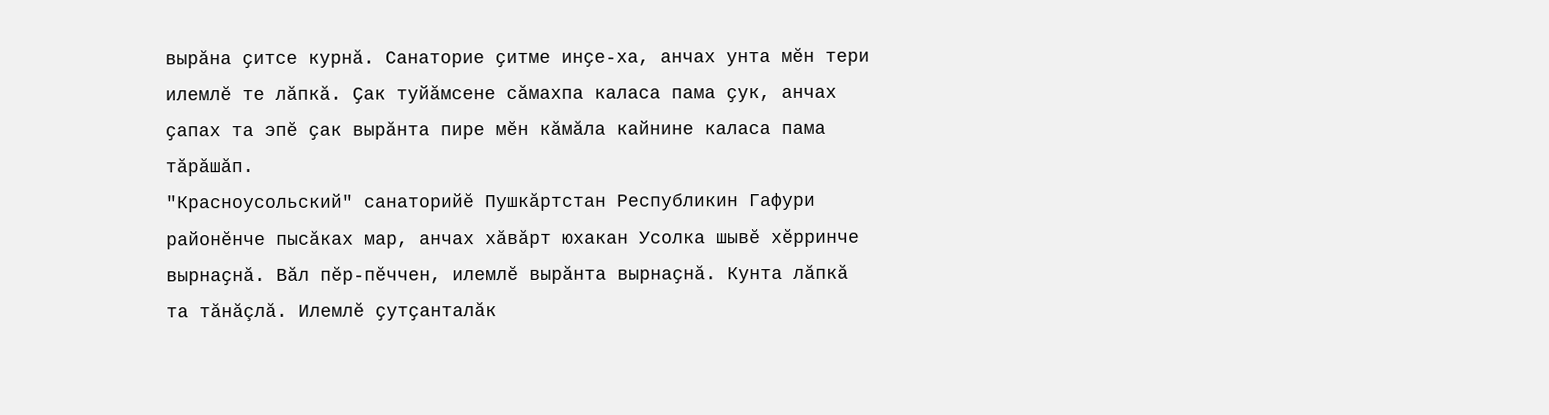вырӑна ҫитсе курнӑ. Санаторие ҫитме инҫе-ха, анчах унта мӗн тери илемлӗ те лӑпкӑ. Ҫак туйӑмсене сӑмахпа каласа пама ҫук, анчах ҫапах та эпӗ ҫак вырӑнта пире мӗн кӑмӑла кайнине каласа пама тӑрӑшӑп.
"Красноусольский" санаторийӗ Пушкӑртстан Республикин Гафури районӗнче пысӑках мар, анчах хӑвӑрт юхакан Усолка шывӗ хӗрринче вырнаҫнӑ. Вӑл пӗр-пӗччен, илемлӗ вырăнта вырнаҫнӑ. Кунта лӑпкӑ та тăнăçлă. Илемлӗ ҫутҫанталӑк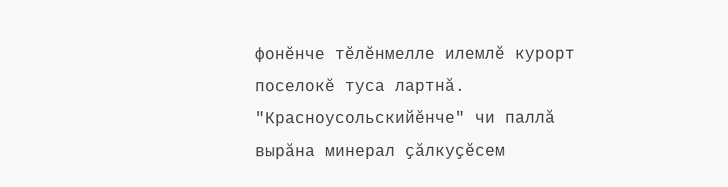фонӗнче тӗлӗнмелле илемлӗ курорт поселокӗ туса лартнӑ.
"Красноусольскийĕнче" чи паллӑ вырӑна минерал ҫӑлкуҫӗсем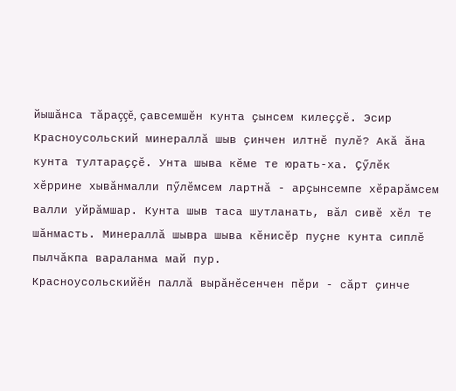йышӑнса тӑраççĕ, çавсемшĕн кунта ҫынсем килеҫҫӗ. Эсир Красноусольский минераллӑ шыв ҫинчен илтнӗ пулӗ? Акӑ ӑна кунта тултараҫҫӗ. Унта шыва кӗме те юрать-ха. Ҫӳлӗк хӗррине хывӑнмалли пӳлӗмсем лартнӑ - арҫынсемпе хӗрарӑмсем валли уйрӑмшар. Кунта шыв таса шутланать, вӑл сивӗ хӗл те шӑнмасть. Минераллӑ шывра шыва кӗнисӗр пуҫне кунта сиплӗ пылчӑкпа вараланма май пур.
Красноусольскийĕн паллӑ вырӑнӗсенчен пӗри - сӑрт ҫинче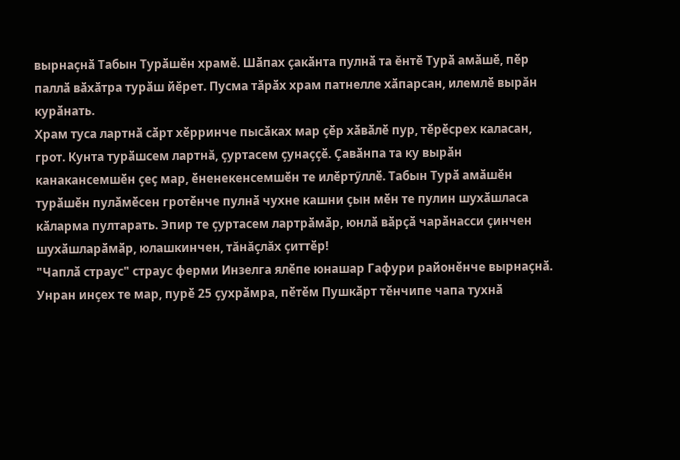вырнаҫнӑ Табын Турӑшӗн храмӗ. Шӑпах çакӑнта пулнӑ та ĕнтӗ Турӑ амӑшӗ, пӗр паллӑ вӑхӑтра турӑш йӗрет. Пусма тӑрӑх храм патнелле хӑпарсан, илемлӗ вырăн курӑнать.
Храм туса лартнӑ сӑрт хӗрринче пысӑках мар ҫӗр хӑвӑлӗ пур, тӗрӗсрех каласан, грот. Кунта турӑшсем лартнă, ҫуртасем ҫунаҫҫӗ. Ҫавӑнпа та ку вырӑн канакансемшӗн ҫеҫ мар, ӗненекенсемшӗн те илӗртӳллӗ. Табын Турӑ амӑшӗн турӑшӗн пулӑмӗсен гротӗнче пулнӑ чухне кашни ҫын мӗн те пулин шухӑшласа кӑларма пултарать. Эпир те ҫуртасем лартрӑмӑр, юнлӑ вӑрҫӑ чарӑнасси ҫинчен шухӑшларӑмӑр, юлашкинчен, тăнăçлăх ҫиттӗр!
"Чаплӑ страус" страус ферми Инзелга ялӗпе юнашар Гафури районӗнче вырнаҫнӑ. Унран инҫех те мар, пурӗ 25 ҫухрӑмра, пӗтӗм Пушкӑрт тӗнчипе чапа тухнӑ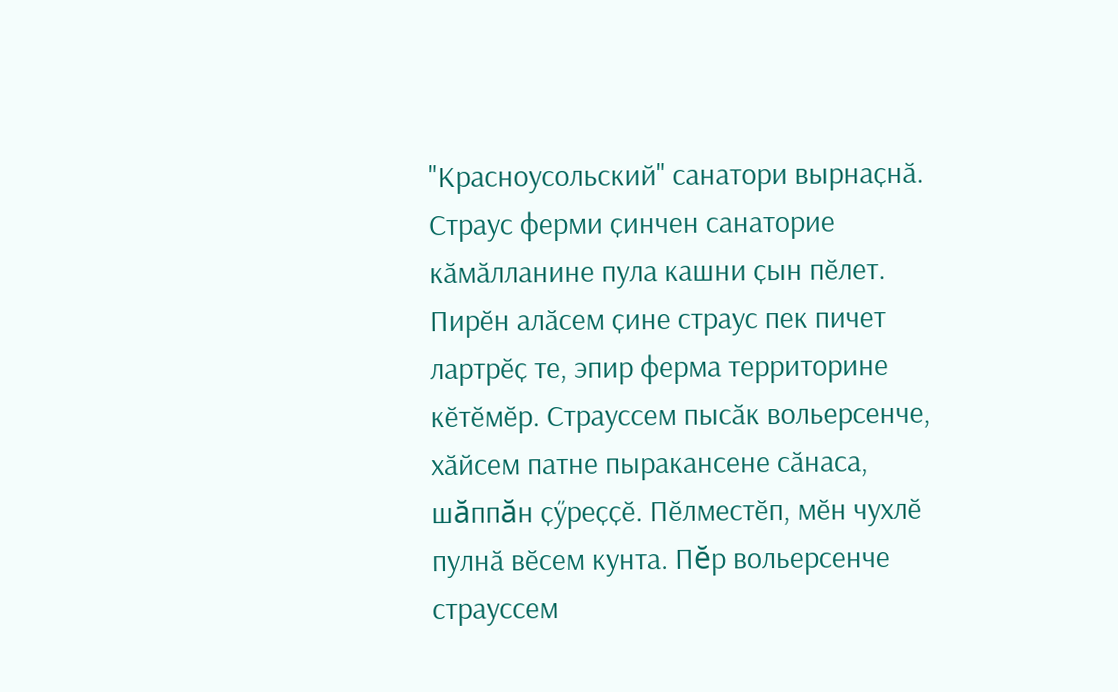"Красноусольский" санатори вырнаҫнӑ. Страус ферми ҫинчен санаторие кӑмӑлланине пула кашни ҫын пӗлет.
Пирӗн алӑсем ҫине страус пек пичет лартрӗҫ те, эпир ферма территорине кӗтӗмӗр. Страуссем пысӑк вольерсенче, хӑйсем патне пыракансене сӑнаса, шăппăн ҫӳреҫҫӗ. Пӗлместӗп, мӗн чухлӗ пулнӑ вӗсем кунта. Пĕр вольерсенче страуссем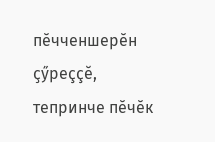пӗчченшерӗн ҫӳреççĕ, тепринче пӗчӗк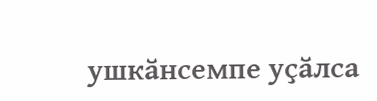ушкӑнсемпе уҫӑлса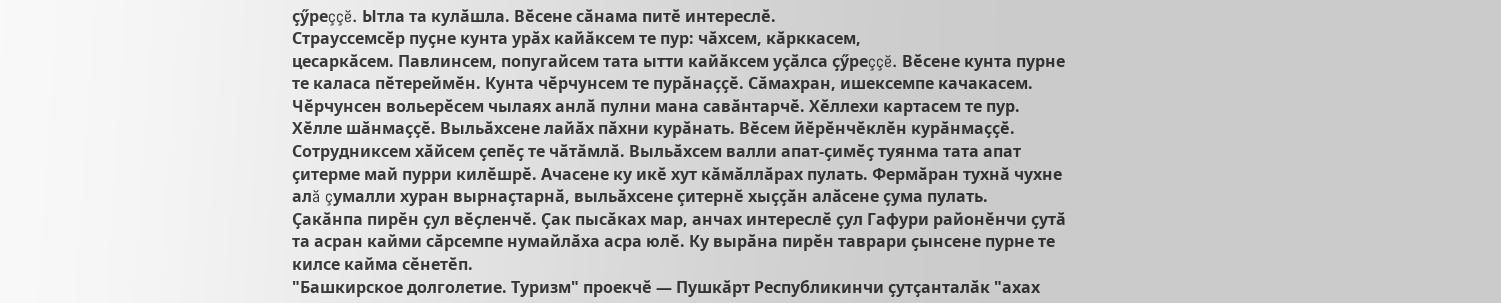ҫӳреççĕ. Ытла та кулӑшла. Вӗсене сӑнама питӗ интереслӗ.
Страуссемсӗр пуҫне кунта урӑх кайӑксем те пур: чӑхсем, кӑрккасем,
цесаркӑсем. Павлинсем, попугайсем тата ытти кайӑксем уҫӑлса ҫӳреççĕ. Вӗсене кунта пурне те каласа пӗтереймӗн. Кунта чӗрчунсем те пурӑнаҫҫӗ. Сӑмахран, ишексемпе качакасем. Чӗрчунсен вольерӗсем чылаях анлӑ пулни мана савӑнтарчӗ. Хӗллехи картасем те пур. Хӗлле шӑнмаҫҫӗ. Выльӑхсене лайӑх пӑхни курӑнать. Вӗсем йӗрӗнчӗклӗн курӑнмаҫҫӗ.
Сотрудниксем хӑйсем ҫепӗҫ те чӑтӑмлӑ. Выльӑхсем валли апат-ҫимӗҫ туянма тата апат ҫитерме май пурри килӗшрӗ. Ачасене ку икӗ хут кӑмӑллӑрах пулать. Фермӑран тухнӑ чухне алă çумалли хуран вырнаҫтарнӑ, выльӑхсене çитернĕ хыҫҫӑн алӑсене ҫума пулать.
Ҫакӑнпа пирӗн ҫул вӗҫленчӗ. Ҫак пысӑках мар, анчах интереслӗ ҫул Гафури районӗнчи ҫутӑ та асран кайми сӑрсемпе нумайлӑха асра юлӗ. Ку вырӑна пирӗн таврари ҫынсене пурне те килсе кайма сӗнетӗп.
"Башкирское долголетие. Туризм" проекчӗ — Пушкӑрт Республикинчи ҫутҫанталӑк "ахах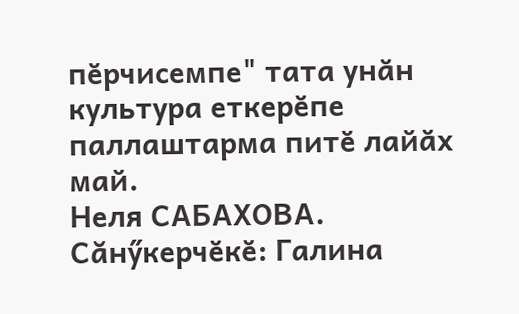пӗрчисемпе" тата унӑн культура еткерӗпе паллаштарма питӗ лайӑх май.
Неля САБАХОВА.
Сăнӳкерчӗкӗ: Галина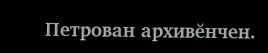Петрован архивĕнчен.